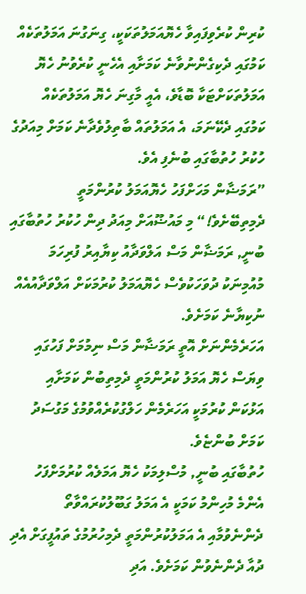ކުރިން ކުރެވިފައިވާ ހެޔޮއަމަލުތަކަކީ، ގިނަގުނަ އަމަލުތަކެއް ކަމުގައި ދެކިގެންނުވާނެ ކަމަށާއި އެހެނީ ކުރެވުނު ހެޔޮ އަމަލުތަކަށްޓަކާ ބޮޑާވެ، އެއީ މާގިނަ ހެޔޮ އަމަލުތަކެއް ކަމުގައި ދެކޭނަމަ، އެ އަމަލުތައް ބާތިލުވެދާނެ ކަމަށް މިއަދުގެ ހުކުރު ހުތުބާގައި ބުނެފި އެވެ.
”ރަމަޟާން މަހަށްފަހު ހެޔޮއަމަލު ކުރުންމަތީ ދެމިތިބޭށެވެ!“ މި މައުޟޫއަށް މިއަދު ދިން ހުކުރު ހުތުބާގައި ބުނީ, ރަމަޟާން މަސް އަލްވަދާއު ކިޔާއިރު ފުރިހަމަ މުއުމިނަކު ދުވަހަކުވެސް ހެޔޮއަމަލު ކުރުމަކަށް އަލްވަދާއުއެއް ނުކިޔާނެ ކަމަށެވެ.
އަހަރެމެންނަށް އޮތީ ރަމަޟާން މަސް ނިމުމަށް ފަހުގައި ވިޔަސް ހެޔޮ އަމަލު ކުރުންމަތީ ދެމިތިބުން ކަމަށާއި އަޅުކަން ކުރުމަކީ އަހަރެމެން ހަލްގުކުރެއްވުމުގެ މަގުސަދު ކަމަށް ބުންޏެވެ.
ހުތުބާގައި ބުނީ, މުސްލިމަކު ހެޔޮ އަމަލެއް ކުރުމަށްފަހު އެންމެ މުހިންމު ކަމަކީ އެ އަމަލު ގަބޫލުކުރައްވާތޯ ދެންނެވުމާއި އެ އަމަލުކުރުންމަތީ ދެމިހުރުމުގެ ތައުފީގަށް އެދި ދުއާ ދެންނެވުން ކަމަށެވެ. އަދި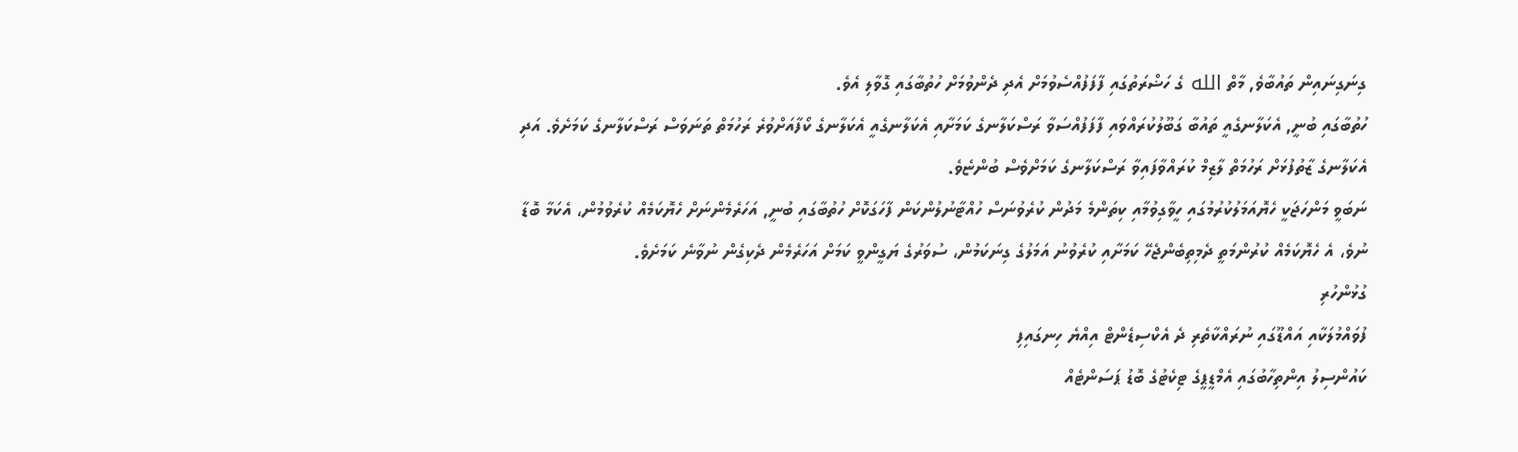ގިނަގިނައިން ތައުބާވެ, މާތް الله ގެ ހަޟްރަތުގައި ފާފަފުއްސެވުމަށް އެދި ދެންވުމަށް ހުތުބާގައި ގޮވާލި އެވެ.
ހުތުބާގައި ބުނީ, އެކަލާނގެއީ ތައުބާ ގަބޫލުކުރައްވައި ފާފަފުއްސަވާ ރަސްކަލާނގެ ކަމަށާއި އެކަލާނގެއީ އެކަލާނގެ ކޯފާއަށްވުރެ ރަހުމަތް ތަނަވަސް ރަސްކަލާނގެ ކަމަށެވެ. އަދި އެކަލާނގެ ޒާތުފުޅަށް ރަހުމަތް ލާޒިމް ކުރައްވާފައިވާ ރަސްކަލާނގެ ކަމަށްވެސް ބުންޏެވެ.
ނަބަވީ މަންހަޖަކީ ހެޔޮއަމަލުކުރުމުގައި ހީވާގިވުމާއި ކިތަންމެ މަދުން ކުރެވުނަސް ހުއްޓާނުލުންކަން ފާހަގަކޮށް ހުތުބާގައި ބުނީ, އަހަރެމެންނަށް ހެޔޮކަމެއް ކުރެވުމުން، އެކަމާ ބޮޑާ ނުވެ، އެ ހެޔޮކަމެއް ކުރުންމަތީ ދެމިތިބެންޖެހޭ ކަމަށާއި ކުރެވުނު އަމަލުގެ ގިނަކަމުން، ސުވަރުގެ ޔަގީންވީ ކަމަށް އަހަރެމެން ދެކިގެން ނުވާނެ ކަމަށެވެ.
ގުޅުންހުރި
ފުވައްމުލަކާއި އައްޑޫގައި ނުރައްކާތެރި ދެ އެކްސިޑެންޓް އިއްޔެ ހިނގައިފި
ކައުންސިލު އިންތިހާބުގައި އެމްޑީޕީގެ ޓިކެޓުގެ ބޮޑު ޕަސަންޓެއް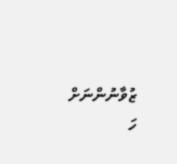ޒުވާނުންނަށް
ހަ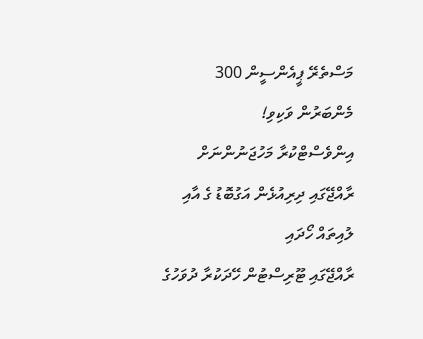މަސްތެރޭ ޕީއެންސީން 300 މެންބަރުން ވަކިވި!
އިންވެސްޓްކުރާ މަހުޖަނުންނަށް ރާއްޖޭގައި ދިރިއުޅެން އަގުބޮޑު ގެ އާއި ލުއިތައް ހޯދައި
ރާއްޖޭގައި ޓޫރިސްޓުން ހޭދަކުރާ ދުވަހުގެ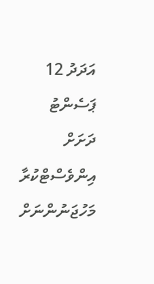އަދަދު 12 ޕަސެންޓު ދަށަށް
އިންވެސްޓްކުރާ މަހުޖަނުންނަށް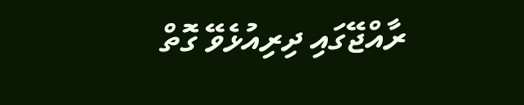ރާއްޖޭގައި ދިރިއުޅެވޭ ގޮތް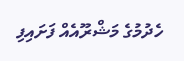ހެދުމުގެ މަޝްރޫއެއް ފަށައިފި